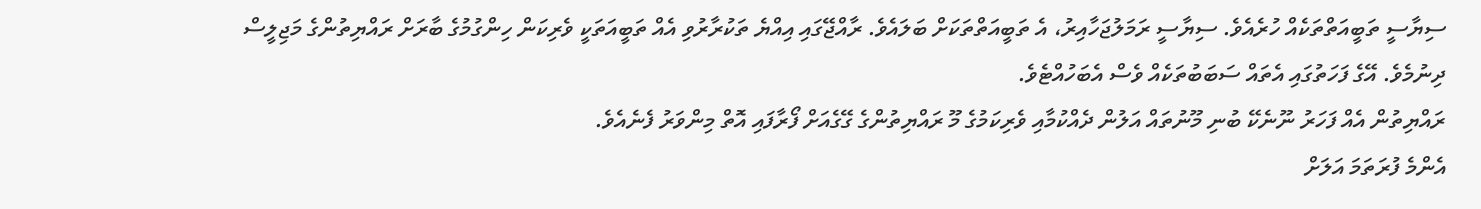ސިޔާސީ ތަބީއަތްތަކެއް ހުރެއެވެ. ސިޔާސީ ރަމަލުޖަހާއިރު، އެ ތަބީއަތްތަކަށް ބަލައެވެ. ރާއްޖޭގައި އިއްޔެ ތަކުރާރުވި އެއް ތަބީއަތަކީ ވެރިކަން ހިންގުމުގެ ބާރަށް ރައްޔިތުންގެ މަޖިލީސް ދިނުމެވެ. އޭގެ ފަހަތުގައި އެތައް ސަބަބުތަކެއް ވެސް އެބަހުއްޓެވެ.
ރައްޔިތުން އެއް ފަހަރު ނޫނެކޭ ބުނި މޫނުތައް އަލުން ދެއްކުމާއި ވެރިކަމުގެ މޫ ރައްޔިތުންގެ ގޭގެއަށް ފޯރާފައި އޮތް މިންވަރު ފެނެއެވެ.
އެންމެ ފުރަތަމަ އަލަށް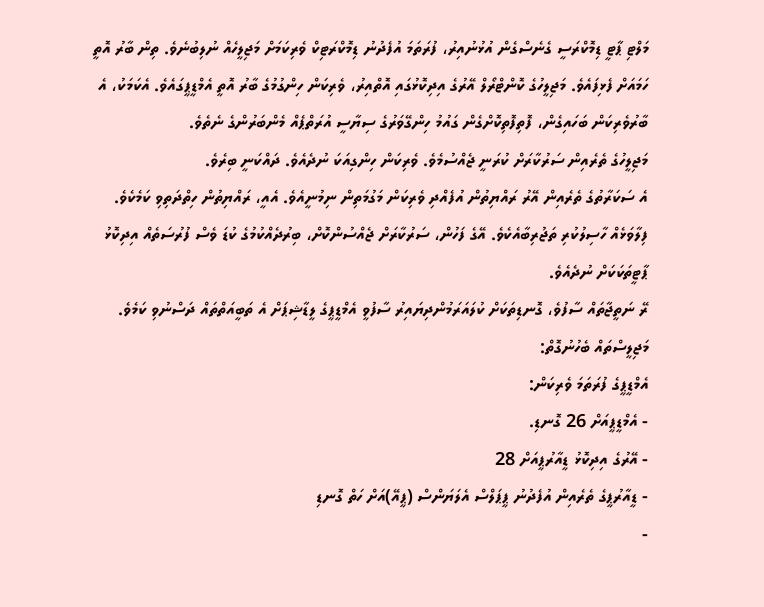މަލްޓި ޕާޓީ ޑިމޮކްރަސީ ގެނެސްގެން އުޅުނުއިރު، ފުރަތަމަ އުފެދުނު ޑިމޮކްރަޓިކް ވެރިކަމަށް މަޖިލީހެއް ނުލިބުނެވެ. ތިން ބާރު އޮތީ ހަމައަށް ފެޅިފައެވެ. މަޖިލީހުގެ ކޮންޓްރޯލް އޭރުގެ އިދިކޮޅުގައި އޮތްއިރު، ވެރިކަން ހިންގުމުގެ ބާރު އޮތީ އެމްޑީޕީގައެވެ. އެކަމަކު، އެ ބާރުވެރިކަން ބަހައިގެން، ފޮތިފޮތިކޮށްގެން ގައުމު ހިންގޭވަރުގެ ސިޔާސީ އުރަތްޕެއް މެންބަރުންގެ ނެތެވެ.
މަޖިލީހުގެ ތެރެއިން ސަރުކާރަށް ކުރަނީ ޖެއްސުމެވެ. ވެރިކަން ހިންގިއަކަ ނުދެއެވެ. ދައްކަނީ ބިރެވެ.
އެ ސަކަރާތުގެ ތެރެއިން އޭރު ރައްޔިތުން އުފެއްދި ވެރިކަން މަގުމަތިން ނިމުނީއެވެ. އެއީ، ރައްޔިތުން ހިތްދަތިވި ކަމެކެވެ. ފިލާވަޅެއް ހާސިލުކުރި ތަޖުރިބާއެކެވެ. އޭގެ ފަހުން، ސަރުކާރަށް ޖެއްސުންކޮށް، ބިރުދެއްކުމުގެ ކުޑަ ވެސް ފުރުސަތެއް އިދިކޮޅު ޕާޓީތަކަކަށް ނުދެއެވެ.
ރޭ ނަތީޖާތައް ސާފުވެ، ގޮނޑިތަކަށް ކުލައަރަމުންދިޔައިރު ސާފުވީ އެމްޑީޕީގެ ލީޑާޝިޕަށް އެ ތަބީއަތްތައް ދަސްނުވި ކަމެވެ.
މަޖިލީސްތައް ބެހުނުގޮތް:
އެމްޑީޕީގެ ފުރަތަމަ ވެރިކަން:
- އެމްޑީޕީއަށް 26 ގޮނޑި.
- އޭރުގެ އިދިކޮޅު ޑީއާރުޕީއަށް 28
- ޑީއާރުޕީގެ ތެރެއިން އުފެދުނު ޕީޕަލްސް އެލަޔަންސް (ޕީއޭ)އަށް ހަތް ގޮނޑި
-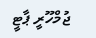ޖުމްހޫރީ ޕާޓީ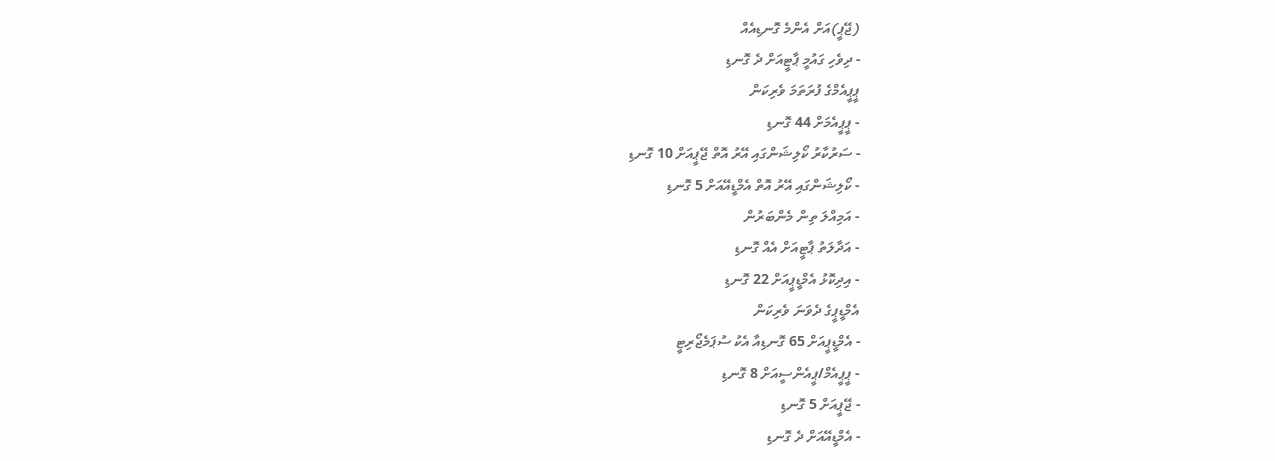(ޖޭޕީ)އަށް އެންމެ ގޮނޑިއެއް
- ދިވެހި ގައުމީ ޕާޓީއަށް ދެ ގޮނޑި
ޕީޕީއެމްގެ ފުރަތަމަ ވެރިކަން
- ޕީޕީއެމަށް 44 ގޮނޑި
- ސަރުކާރު ކޯލިޝަންގައި އޭރު އޮތް ޖޭޕީއަށް 10 ގޮނޑި
- ކޯލިޝަންގައި އޭރު އޮތް އެމްޑީއޭއަށް 5 ގޮނޑި
- އަމިއްލަ ތިން މެންބަރުން
- އަދާލަތު ޕާޓީއަށް އެއް ގޮނޑި
- އިދިކޮޅު އެމްޑީޕީއަށް 22 ގޮނޑި
އެމްޑީޕީގެ ދެވަނަ ވެރިކަން
- އެމްޑީޕީއަށް 65 ގޮނޑިއާ އެކު ސުޕަމެޖޯރިޓީ
- ޕީޕީއެމް/ޕީއެންސީއަށް 8 ގޮނޑި
- ޖޭޕީއަށް 5 ގޮނޑި
- އެމްޑީއޭއަށް ދެ ގޮނޑި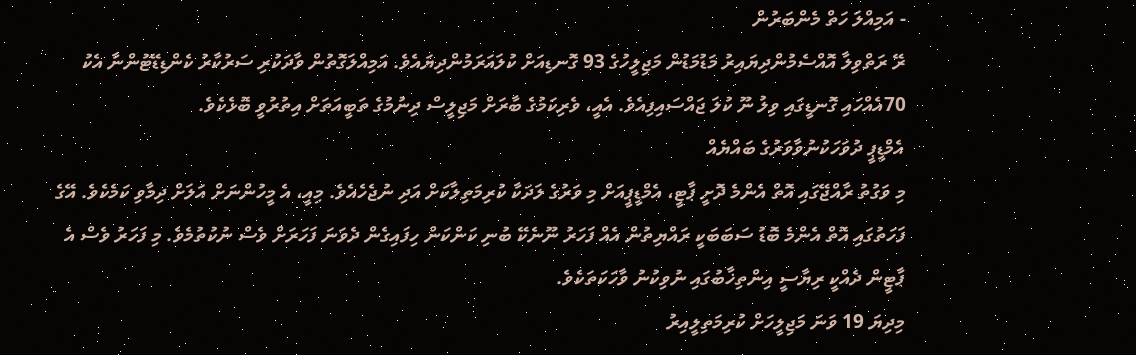- އަމިއްލަ ހަތް މެންބަރުން
ރޭ ރަތްވިލާ އޮއްސެމުންދިޔައިރު މަޑުމަޑުން މަޖިލީހުގެ 93 ގޮނޑިއަށް ކުލައަރަމުންދިޔައެވެ. އަމިއްލަގޮތުން ވާދަކުރި ސަރުކާރު ކެންޑިޑޭޓުންނާ އެކު 70އެއްހައި ގޮނޑީގައި ވިލު ނޫ ކުލަ ޖައްސައިފިއެވެ. އެއީ، ވެރިކަމުގެ ބާރަށް މަޖިލީސް ދިނުމުގެ ތަބީއަތަށް އިތުރުވީ ބޮޅެކެވެ.
އެމްޑީޕީ ދުވަހަކުނުވާވަރުގެ ބައްޔެއް
މި ވަގުތު ރާއްޖޭގައި އޮތް އެންމެ ދޮށީ ޕާޓީ، އެމްޑީޕީއަށް މި ވަރުގެ ލަދަކާ ކުރިމަތިލާކަށް އަދި ނުޖެހެއެވެ. މިއީ، އެ މީހުންނަށް އަލަށް ދިމާވި ކަމެކެވެ. އޭގެ ފަހަތުގައި އޮތް އެންމެ ބޮޑު ސަބަބަކީ ރައްޔިތުން އެއް ފަހަރު ނޫނެކޭ ބުނި ކަންކަން ހިފައިގެން ދެވަނަ ފަހަރަށް ވެސް ނުކުތުމެވެ. މި ފަހަރު ވެސް އެ ޕާޓީން ދެއްކީ ރިޔާސީ އިންތިޚާބުގައި ނުވިކުނު ވާހަކަތަކެވެ.
މިދިޔަ 19 ވަނަ މަޖިލީހަށް ކުރިމަތިލީއިރު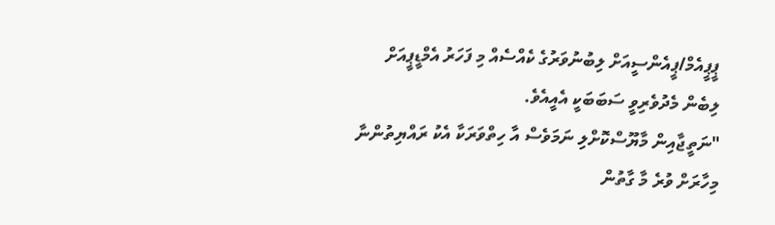ޕީޕީއެމް/ޕީއެންސީއަށް ލިބުނުވަރުގެ ކެއްސެއް މި ފަހަރު އެމްޑީޕީއަށް ލިބެން މެދުވެރިވީ ސަބަބަކީ އެއީއެވެ.
"ނަތީޖާއިން މާޔޫސްކޮށްލި ނަމަވެސް އާ ހިތްވަރަކާ އެކު ރައްޔިތުންނާ މިހާރަށް ވުރެ މާ ގާތުން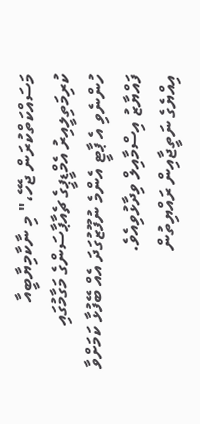މަސައްކަތްކުރަން ޖެހޭ،" މި ނާކާމިޔާބީއާ ކުރިމަތިލީއިރު އެމްޑީޕީގެ ޗެއާޕާސަންގެ މަގާމުގައި ހުންނެވި އެ ޕާޓީ އެންމެ ނުފޫޒުގަދަ އެއް ބޭފުޅާ ކަމަށްވާ ފައްޔާޒު އިސްމާއިލް ވިދާޅުވިއެވެ.
އިއްޔެގެ ނަތީޖާއިން ރައްޔިތުން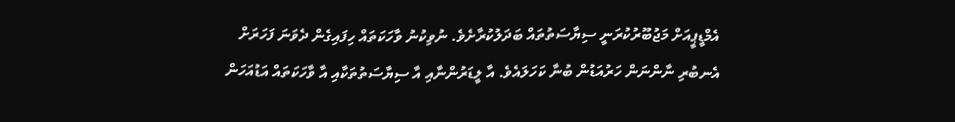އެމްޑީޕީއަށް މަޖުބޫރުކުރަނީ ސިޔާސަތުތައް ބަދަލުކުރާށެވެ. ނުވިކުނު ވާހަކަތައް ހިފައިގެން ދެވަނަ ފަހަރަށް އެނބުރި ނާންނަން ހަރުއަޑުން ބުނާ ކަހަލައެވެ. އާ ލީޑަރުންނާއި އާ ސިޔާސަތުތަކާއި އާ ވާހަކަތައް އަޑުއަހަން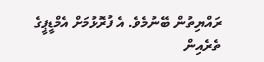ރައްޔިތުން ބޭނުމެވެ. އެ ފުރޮޅުމަށް އެމްޑީޕީގެ ތެރެއިން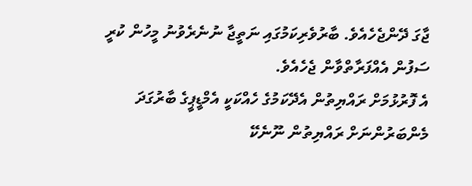ޖާގަ ދޭންޖެހެއެވެ. ބާރުވެރިކަމުގައި ނަތީޖާ ނުނެރެވުނު މީހުން ކުރީ ސަފުން އެއްފަރާތްވާން ޖެހެއެވެ.
އެ ފޮރުޅުމަށް ރައްޔިތުން އެދޭކަމުގެ ހެއްކަކީ އެމްޑީޕީގެ ބާރުގަދަ މެންބަރުންނަށް ރައްޔިތުން ނޫނެކޭ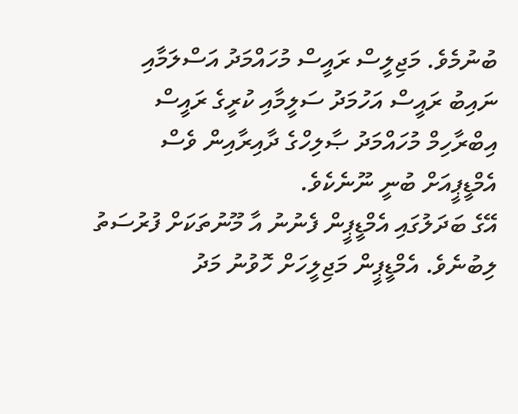ބުނުމެވެ. މަޖިލީސް ރައީސް މުހައްމަދު އަސްލަމާއި ނައިބު ރައީސް އަހުމަދު ސަލީމާއި ކުރީގެ ރައީސް އިބްރާހިމް މުހައްމަދު ޞާލިހްގެ ދާއިރާއިން ވެސް އެމްޑީޕީއަށް ބުނީ ނޫނެކެވެ.
އޭގެ ބަދަލުގައި އެމްޑީޕީން ފެނުނު އާ މޫނުތަކަށް ފުރުސަތު ލިބުނެވެ. އެމްޑީޕީން މަޖިލީހަށް ހޮވުނު މަދު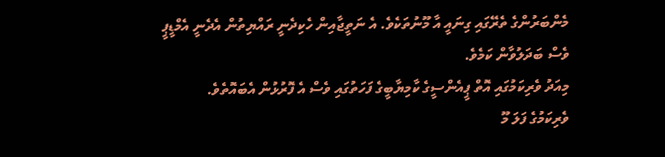މެންބަރުންގެ ތެރޭގައި ގިނައީ އާ މޫނުތަކެވެ. އެ ނަތީޖާއިން ހެކިދެނީ ރައްޔިތުން އެދެނީ އެމްޑީޕީ ވެސް ބަދަލުވާން ކަމެވެ.
މިއަދު ވެރިކަމުގައި އޮތް ޕީއެންސީގެ ކާމިޔާބީގެ ފަހަތުގައި ވެސް އެ ފޮރުޅުން އެބައޮތެވެ.
ވެރިކަމުގެ ފަލަ މޫ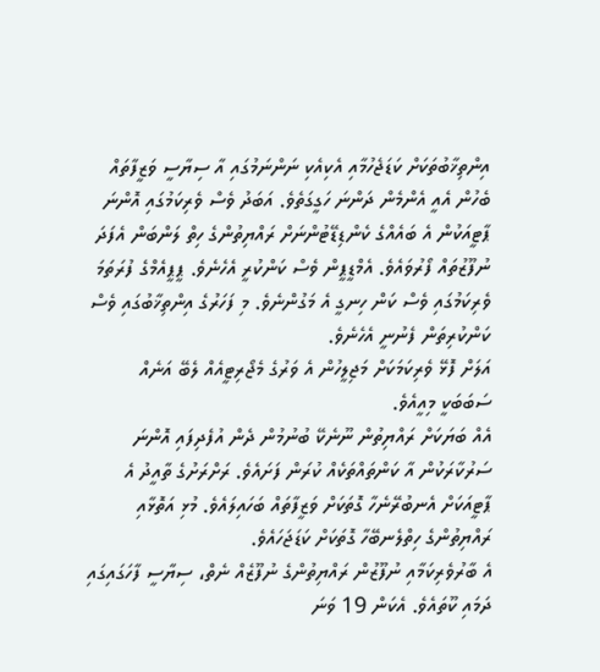އިންތިޚާބުތަކަށް ކަޑަޖެހުމާއި އެކިއެކި ނަންނަމުގައި އާ ސިޔާސީ ވަޒީފާތައް ބެހުން އެއީ އެންމެން ދަންނަ ހަގީގަތެވެ. އަބަދު ވެސް ވެރިކަމުގައި އޮންނަ ޕާޓީއަކުން އެ ބައެއްގެ ކެންޑިޑޭޓުންނަށް ރައްޔިތުންގެ ހިތް ލަންބަން އެފަދަ ނުފޫޒުތައް ފޯރުވައެވެ. އެމްޑީޕީން ވެސް ކަންކުރީ އެހެނެވެ. ޕީޕީއެމްގެ ފުރަތަމަ ވެރިކަމުގައި ވެސް ކަން ހިނގީ އެ މަގުންނެވެ. މި ފަހަރުގެ އިންތިޚާބުގައި ވެސް ކަންކުރިތަން ފެނުނީ އެހެނެވެ.
އަލަށް ފޮޅޭ ވެރިކަމަކަށް މަޖިލީހުން އެ ވަރުގެ މެޖޯރިޓީއެއް ލެބޭ އަނެއް ސަބަބަކީ މިއީއެވެ.
އެއް ބަޔަކަށް ރައްޔިތުން ނޫނެކޭ ބުނުމުން ދެން އުފެދިފައި އޮންނަ ސަރުކާރަކުން އާ ކަންތައްތަކެއް ކުރަން ފަށައެވެ. ރަށްރަށުގެ ތާއީދު އެ ޕާޓީއަކަށް އެނބުރޭނެހާ ގޮތަކަށް ވަޒީފާތައް ބަހައިލައެވެ. މުޅި އަތޮޅާއި ރައްޔިތުންގެ ހިތްލެނބޭހާ ގޮތަކަށް ކަޑަޖަހައެވެ.
އެ ބާރުވެރިކަމާއި ނުފޫޒުން ރައްޔިތުންގެ ނުފޫޒެއް ނެތް، ސިޔާސީ ފާހަގައިގައި ދަމައި ކޫތައެވެ. އެކަން 19 ވަނަ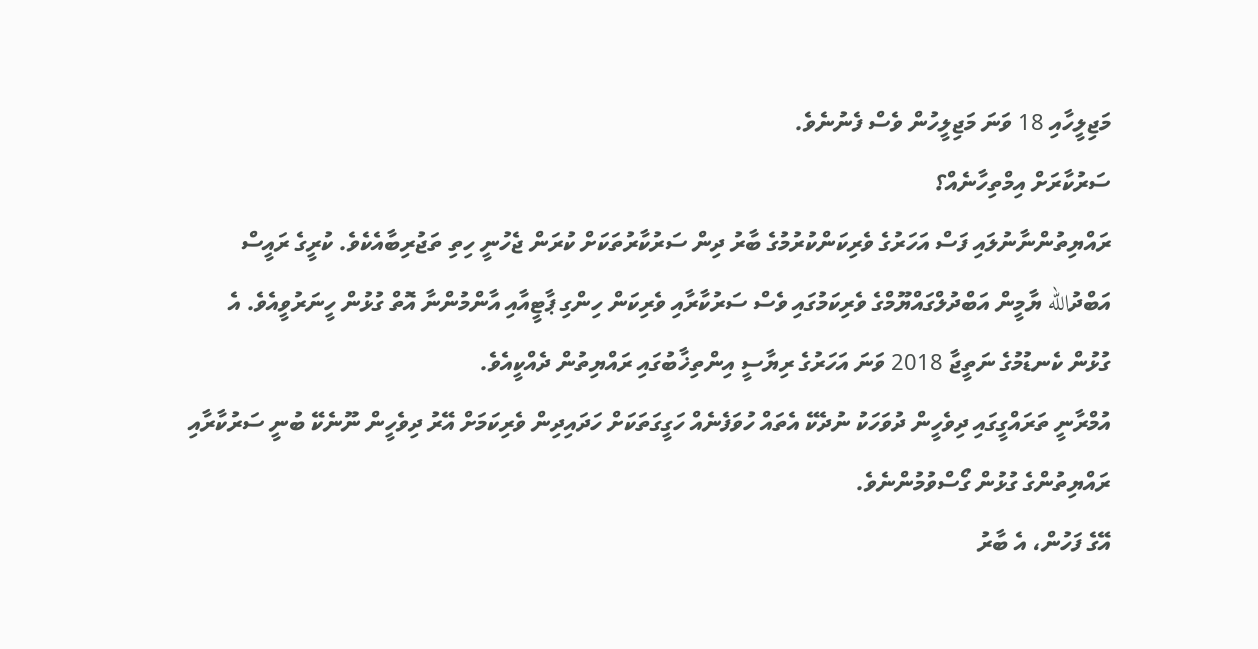މަޖިލީހާއި 18 ވަނަ މަޖިލީހުން ވެސް ފެނުނެވެ.
ސަރުކާރަށް އިމްތިހާނެއް؟
ރައްޔިތުންނާނުލައި ފަސް އަހަރުގެ ވެރިކަންކުރުމުގެ ބާރު ދިން ސަރުކާރުތަކަށް ކުރަން ޖެހުނީ ހިތި ތަޖުރިބާއެކެވެ. ކުރީގެ ރައީސް އަބްދުالله ޔާމީން އަބްދުލްގައްޔޫމްގެ ވެރިކަމުގައި ވެސް ސަރުކާރާއި ވެރިކަން ހިންގި ޕާޓީއާއި އާންމުންނާ އޮތް ގުޅުން ހީނަރުވީއެވެ. އެ ގުޅުން ކެނޑުމުގެ ނަތީޖާ 2018 ވަނަ އަހަރުގެ ރިޔާސީ އިންތިޚާބުގައި ރައްޔިތުން ދެއްކީއެވެ.
އުމްރާނީ ތަރައްގީގައި ދިވެހީން ދުވަހަކު ނުދެކޭ އެތައް ހުވަފެނެއް ހަގީގަތަކަށް ހަދައިދިން ވެރިކަމަށް އޭރު ދިވެހީން ނޫނެކޭ ބުނީ ސަރުކާރާއި ރައްޔިތުންގެ ގުޅުން ގޯސްވުމުންނެވެ.
އޭގެ ފަހުން، އެ ބާރު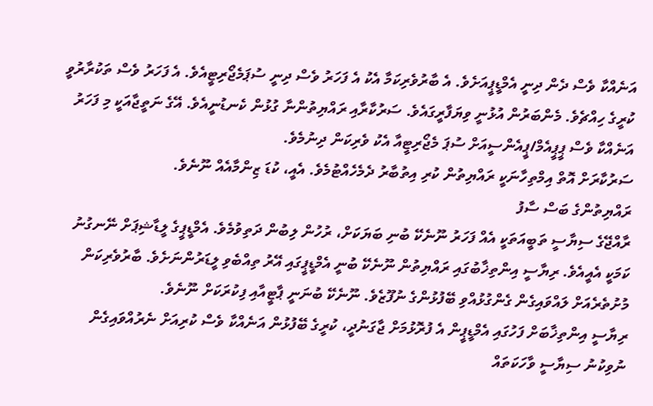އަނެއްކާ ވެސް ދެން ދިނީ އެމްޑީޕީއަށެވެ. އެ ބާރުވެރިކަމާ އެކު އެ ފަހަރު ވެސް ދިނީ ސުޕަމެޖޯރިޓީއެވެ. އެ ފަހަރު ވެސް ތަކުރާރުވީ ކުރީގެ ހިއްޗެވެ. މެންބަރުން އުޅުނީ ވިޔަފާރީގައެވެ. ސަރުކާރާއި ރައްޔިތުންނާ ގުޅުން ކެނޑުނީއެވެ. އޭގެ ނަތީޖާއަކީ މި ފަހަރު އަނެއްކާ ވެސް ޕީޕީއެމް/ޕީއެންސީއަށް ސުޕަ މެޖޯރިޓީއާ އެކު ވެރިކަން ދިނުމެވެ.
ސަރުކާރަށް އޮތް އިމްތިހާނަކީ ރައްޔިތުން ކުރި އިތުބާރު ދެމެހެއްޓުމެވެ. އެއީ، ކުޑަ ޒިންމާއެއް ނޫނެވެ.
ރައްޔިތުންގެ ބަސް ސާފު
ރާއްޖޭގެ ސިޔާސީ ތަބީއަތަކީ އެއް ފަހަރު ނޫނެކޭ ބުނި ބަޔަކަށް، ރުހުން ލިބުން ދަތިވުމެވެ. އެމްޑީޕީގެ ލީޑާޝިޕަށް ނޭނގުނު ކަމަކީ އެއީއެވެ. ރިޔާސީ އިންތިޚާބުގައި ރައްޔިތުން ނޫނެކޭ ބުނީ އެމްޑީޕީގައި އޭރު ތިއްބެވި ލީޑަރުންނަށެވެ. ބާރުވެރިކަން މުށުތެރެއަށް ލައްވައިގެން ގެންގުޅުއްވި ބޭފުޅުންގެ ނުފޫޒެވެ. ނޫނެކޭ ބުނަނީ ޕާޓީއާއި ފިކުރަކަށް ނޫނެވެ.
ރިޔާސީ އިންތިޚާބަށް ފަހުގައި އެމްޑީޕީން އެ ފުރޮޅުމަށް ޖާގަނުދީ، ކުރީގެ ބޭފުޅުން އަނެއްކާ ވެސް ކުރިއަށް ނެރުއްވައިގެން ނުވިކުނު ސިޔާސީ ވާހަކަތައް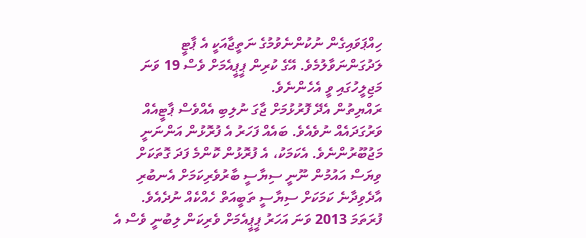ހިއްޕަވައިގެން ނުކުންނެވުމުގެ ނަތީޖާއަކީ އެ ޕާޓީ ލަދުގަންނަވާލުމެވެ. އޭގެ ކުރިން ޕީޕީއެމަށް ވެސް 19 ވަނަ މަޖިލީހުގައި ވީ އެހެންނެވެ.
ރައްޔިތުން އެދޭ ފޮރުޅުމަށް ޖާގަ ނުލިބި އެއްވެސް ޕާޓީއެއް ވަރުގަދައެއް ނުވެއެވެ. ބައެއް ފަހަރު އެ ފުރޮޅުން އަންނަނީ މަޖުބޫރުންނެވެ. އެކަމަކު، އެ ފުރޮޅުން ކޮންމެ ފަދަ ގޮތަކަށް ވިޔަސް އައުމުން ނޫނީ ސިޔާސީ ބާރުވެރިކަމަށް އެނބުރި އާދެވިދާނެ ކަމަކަށް ސިޔާސީ ތަބީއަތް ހެއްކެއް ނުދެއެވެ.
ފުރަތަމަ 2013 ވަނަ އަހަރު ޕީޕީއެމަށް ވެރިކަން ލިބުނީ ވެސް އެ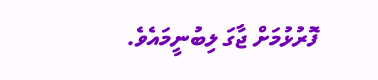ފޮރުޅުމަށް ޖާގަ ލިބުނީމައެވެ.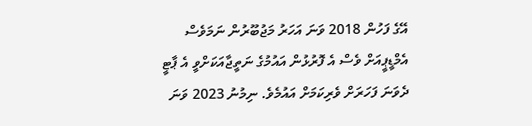އޭގެ ފަހުން 2018 ވަނަ އަހަރު މަޖުބޫރުން ނަމަވެސް އެމްޑީޕީއަށް ވެސް އެ ފޮރުޅުން އައުމުގެ ނަތީޖާއަކަށްވީ އެ ޕާޓީ ދެވަނަ ފަހަރަށް ވެރިކަމަށް އައުމެވެ. ނިމުނު 2023 ވަނަ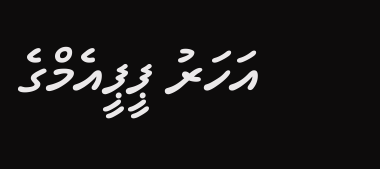އަހަރު ޕީޕީއެމްގެ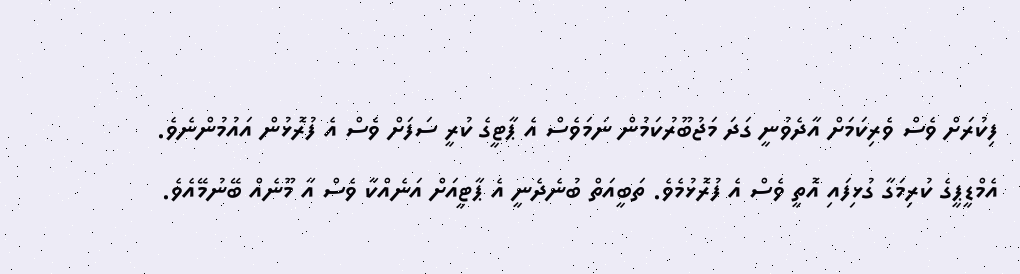ފިކުރަށް ވެސް ވެރިކަމަށް އާދެވުނީ ގަދަ މަޖުބޫރުކަމުން ނަމަވެސް އެ ޕާޓީގެ ކުރީ ސަފަށް ވެސް އެ ފުރޮޅުން އައުމުންނެވެ.
އެމްޑީޕީގެ ކުރިމަގާ ގުޅިފައި އޮތީ ވެސް އެ ފުރޮޅުމެވެ. ތަބީއަތް ބުނެދެނީ އެ ޕާޓީއަށް އަނެއްކާ ވެސް އާ މޫނެއް ބޭނުމޭއެވެ.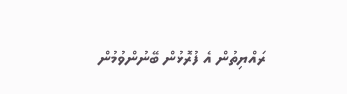ރައްޔިތުން އެ ފުރޮޅުން ބޭނުންވުމުން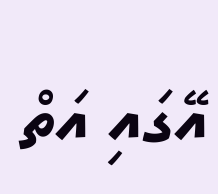އޭގައި އަތް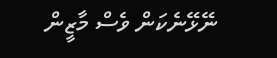ނޭޅޭނެކަން ވެސް މާޒީން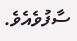ސާފުވެއެވެ.